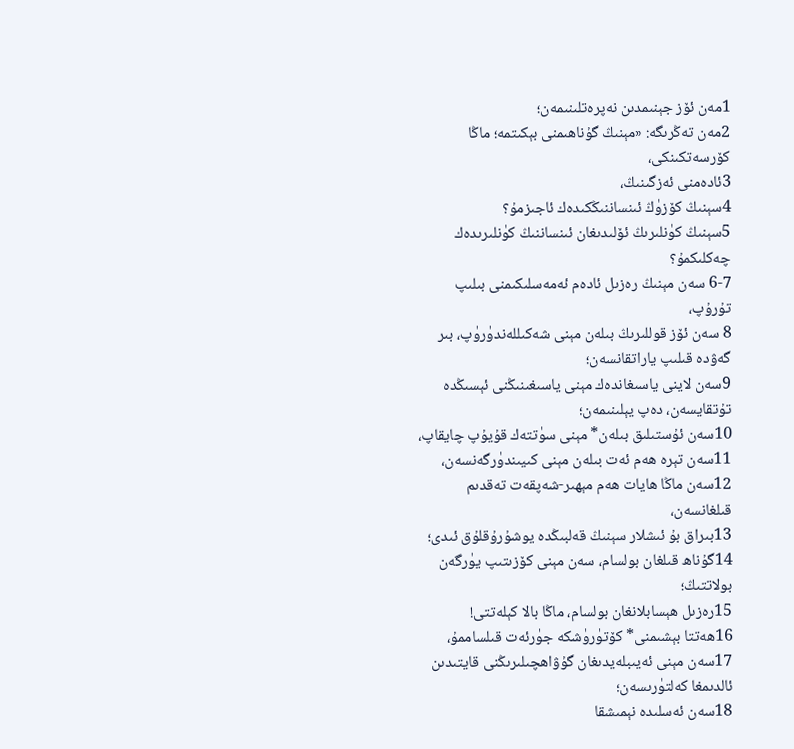1مەن ئۆز جېنىمدىن نەپرەتلىنىمەن؛
2مەن تەڭرىگە: «مېنىڭ گۇناھىمنى بېكىتمە؛ ماڭا كۆرسەتكىنكى،
3ئادەمنى ئەزگىنىڭ،
4سېنىڭ كۆزۈڭ ئىنساننىڭكىدەك ئاجىزمۇ؟
5سېنىڭ كۈنلىرىڭ ئۆلىدىغان ئىنساننىڭ كۈنلىرىدەك چەكلىكمۇ؟
6-7 سەن مېنىڭ رەزىل ئادەم ئەمەسلىكىمنى بىلىپ تۇرۇپ،
8 سەن ئۆز قوللىرىڭ بىلەن مېنى شەكىللەندۈرۈپ، بىر گەۋدە قىلىپ ياراتقانسەن؛
9سەن لاينى ياسىغاندەك مېنى ياسىغىنىڭنى ئېسىڭدە تۇتقايسەن، دەپ يېلىنىمەن؛
10سەن ئۇستىلىق بىلەن* مېنى سۈتتەك قۇيۇپ چايقاپ،
11سەن تېرە ھەم ئەت بىلەن مېنى كىيىندۈرگەنسەن،
12سەن ماڭا ھايات ھەم مېھىر-شەپقەت تەقدىم قىلغانسەن،
13بىراق بۇ ئىشلار سېنىڭ قەلبىڭدە يوشۇرۇقلۇق ئىدى؛
14گۇناھ قىلغان بولسام، سەن مېنى كۆزىتىپ يۈرگەن بولاتتىڭ؛
15رەزىل ھېسابلانغان بولسام، ماڭا بالا كېلەتتى!
16ھەتتا بېشىمنى* كۆتۈرۈشكە جۈرئەت قىلساممۇ،
17سەن مېنى ئەيىبلەيدىغان گۇۋاھچىلىرىڭنى قايتىدىن ئالدىمغا كەلتۈرىسەن؛
18سەن ئەسلىدە نېمىشقا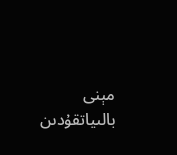مېنى بالىياتقۇدىن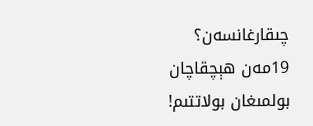چىقارغانسەن؟
19مەن ھېچقاچان بولمىغان بولاتتىم!